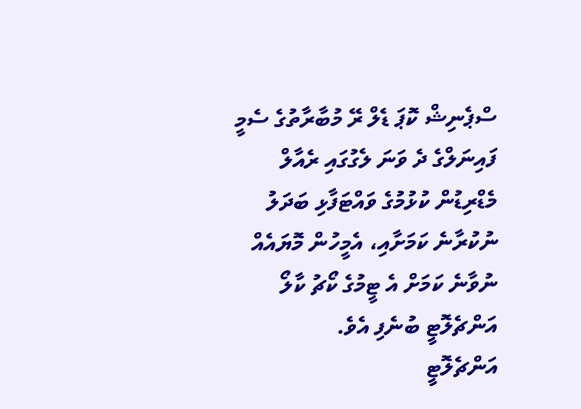ސްޕެނިޝް ކޮޕަ ޑެލް ރޭ މުބާރާތުގެ ސެމީ ފައިނަލްގެ ދެ ވަނަ ލެގުގައި ރެއާލް މެޑްރިޑުން ކުޅުމުގެ ވައްޓަފާޅި ބަދަލު ނުކުރާނެ ކަމަށާއި، އެމީހުން މޮޔައެއް ނުވާނެ ކަމަށް އެ ޓީމުގެ ކޯޗު ކާލޯ އަންޗެލޮޓީ ބުނެފި އެވެ.
އަންޗެލޮޓީ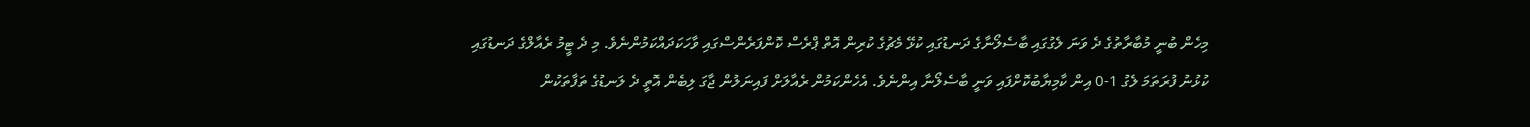މިހެން ބުނީ މުބާރާތުގެ ދެ ވަނަ ލެގުގައި ބާސެލޯނާގެ ދަނޑުގައި ކުޅޭ މެޗުގެ ކުރިން އޮތް ޕްރެސް ކޮންފަރެންސްގައި ވާހަކަދައްކަމުންނެވެ. މި ދެ ޓީމު ރެއާލްގެ ދަނޑުގައި ކުޅުނު ފުރަތަމަ ލެގު 1-0 އިން ކާމިޔާބުކޮށްފައި ވަނީ ބާސެލޯނާ އިންނެވެ. އެހެންކަމުން ރެއާލަށް ފައިނަލުން ޖާގަ ލިބެން އޮތީ ދެ ލަނޑުގެ ތަފާތަކުން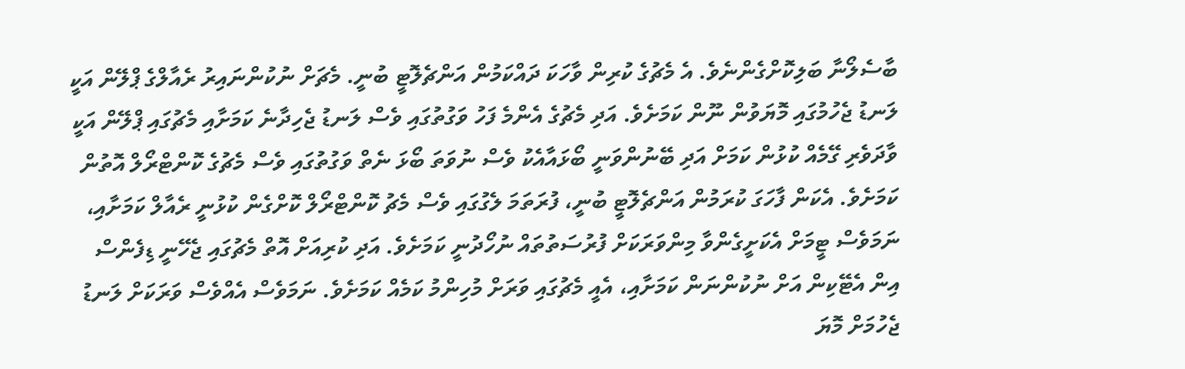ބާސެލޯނާ ބަލިކޮށްގެންނެވެ. އެ މެޗުގެ ކުރިން ވާހަކަ ދައްކަމުން އަންޗެލޮޓީ ބުނީ. މެޗަށް ނުކުންނައިރު ރެއާލްގެ ޕްލޭން އަކީ ލަނޑު ޖެހުމުގައި މޮޔަވުން ނޫން ކަމަށެވެ. އަދި މެޗުގެ އެންމެ ފަހު ވަގުތުގައި ވެސް ލަނޑު ޖެހިދާނެ ކަމަށާއި މެޗުގައި ޕްލޭން އަކީ ވާދަވެރި ގޭމެއް ކުޅުން ކަމަށް އަދި ބޭނުންވަނީ ބޯޅައާއެކު ވެސް ނުވަތަ ބޯޅަ ނެތް ވަގުތުގައި ވެސް މެޗުގެ ކޮންޓްރޯލް އޮތުން ކަމަށެވެ. އެކަން ފާހަގަ ކުރަމުން އަންޗެލޮޓީ ބުނީ، ފުރަތަމަ ލެގުގައި ވެސް މެޗު ކޮންޓްރޯލް ކޮށްގެން ކުޅުނީ ރެއާލް ކަމަށާއި، ނަމަވެސް ޓީމަށް އެކަށީގެންވާ މިންވަރަކަށް ފުރުސަތުތައް ނުހޯދުނީ ކަމަށެވެ. އަދި ކުރިއަށް އޮތް މެޗުގައި ޖެހޭނީ ޑިފެންސް އިން އެޓޭކިން އަށް ނުކުންނަން ކަމަށާއި، އެއީ މެޗުގައި ވަރަށް މުހިންމު ކަމެއް ކަމަށެވެ. ނަމަވެސް އެއްވެސް ވަރަކަށް ލަނޑު ޖެހުމަށް މޮޔަ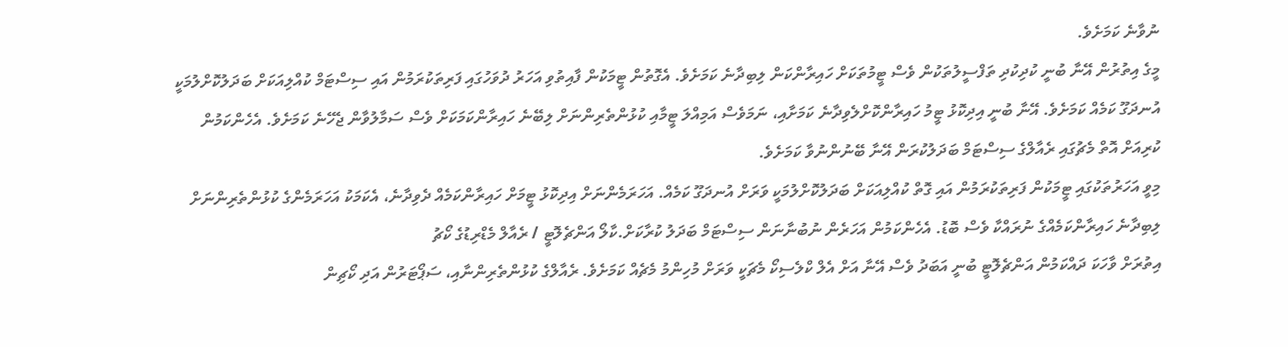ނުވާނެ ކަމަށެވެ.
މީގެ އިތުރުން އޭނާ ބުނީ ކުދިކުދި ތަފްސީލުތަކުން ވެސް ޓީމުތަކަށް ހައިރާންކަން ލިބިދާނެ ކަމަށެވެ. އެގޮތުން ޓީމަކުން ފާއިތުވި އަހަރު ދުވަހުގައި ފަރިތަކުރަމުން އައި ސިސްޓަމް ކުއްލިއަކަށް ބަދަލުކޮށްލުމަކީ އުނދަގޫ ކަމެއް ކަމަށެވެ. އޭނާ ބުނީ އިދިކޮޅު ޓީމު ހައިރާންކޮށްލެވިދާނެ ކަމަށާއި، ނަމަވެސް އަމިއްލަ ޓީމާއި ކުޅުންތެރިންނަށް ލިބޭނެ ހައިރާންކަމަކަށް ވެސް ސަމާލުވާން ޖެހޭނެ ކަމަށެވެ. އެހެންކަމުން ކުރިއަށް އޮތް މެޗުގައި ރެއާލްގެ ސިސްޓަމް ބަދަލުކުރަން އޭނާ ބޭނުންނުވާ ކަމަށެވެ.
މިވީ އަހަރުތަކުގައި ޓީމަކުން ފަރިތަކުރަމުން އައި ގޮތް ކުއްލިއަކަށް ބަދަލުކޮށްލުމަކީ ވަރަށް އުނދަގޫ ކަމެއް. އަހަރަމެންނަށް އިދިކޮޅު ޓީމަށް ހައިރާންކަމެއް ދެވިދާނެ، އެކަމަކު އަހަރަމެންގެ ކުޅުންތެރިންނަށް ލިބިދާނެ ހައިރާންކަމެއްގެ ނުރައްކާ ވެސް ބޮޑު. އެހެންކަމުން އަހަރެން ނުބުނާނަން ސިސްޓަމް ބަދަލު ކުރާކަށް.ކާލޯ އަންޗެލޮޓީ / ރެއާލް މެޑްރިޑުގެ ކޯޗު
އިތުރަށް ވާހަކަ ދައްކަމުން އަންޗެލޮޓީ ބުނީ އަބަދު ވެސް އޭނާ އަށް އެލް ކްލެސިކޯ މެޗަކީ ވަރަށް މުހިންމު މެޗެއް ކަމަށެވެ. ރެއާލްގެ ކުޅުންތެރިންނާއި، ސަޕޯޓަރުން އަދި ކޯޗިން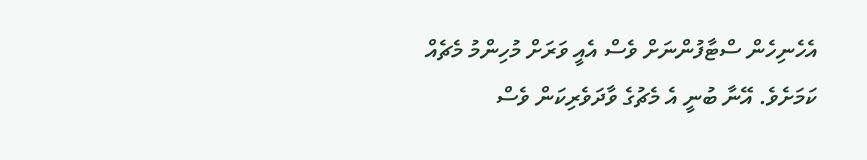އެހެނިހެން ސްޓާފުންނަށް ވެސް އެއީ ވަރަށް މުހިންމު މެޗެއް ކަމަށެވެ. އޭނާ ބުނީ އެ މެޗުގެ ވާދަވެރިކަން ވެސް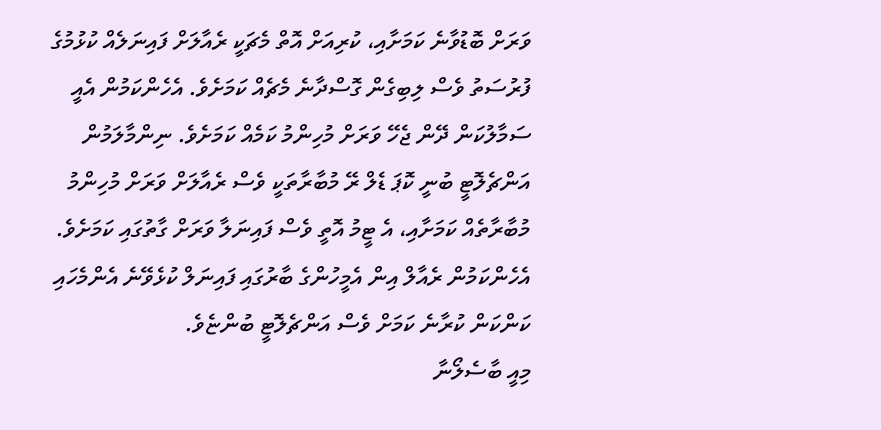ވަރަށް ބޮޑުވާނެ ކަމަށާއި، ކުރިއަށް އޮތް މެޗަކީ ރެއާލަށް ފައިނަލެއް ކުޅުމުގެ ފުރުސަތު ވެސް ލިބިގެން ގޮސްދާނެ މެޗެއް ކަމަށެވެ. އެހެންކަމުން އެއީ ސަމާލުކަން ދޭން ޖެހޭ ވަރަށް މުހިންމު ކަމެއް ކަމަށެވެ. ނިންމާލަމުން އަންޗެލޮޓީ ބުނީ ކޮޕަ ޑެލް ރޭ މުބާރާތަކީ ވެސް ރެއާލަށް ވަރަށް މުހިންމު މުބާރާތެއް ކަމަށާއި، އެ ޓީމު އޮތީ ވެސް ފައިނަލާ ވަރަށް ގާތުގައި ކަމަށެވެ. އެހެންކަމުން ރެއާލް އިން އެމީހުންގެ ބާރުގައި ފައިނަލް ކުޅެވޭނެ އެންމެހައި ކަންކަން ކުރާނެ ކަމަށް ވެސް އަންޗެލޮޓީ ބުންޏެވެ.
މިއީ ބާސެލޯނާ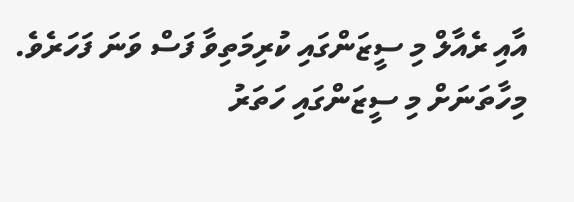އާއި ރެއާލް މި ސީޒަންގައި ކުރިމަތިވާ ފަސް ވަނަ ފަހަރެވެ. މިހާތަނަށް މި ސީޒަންގައި ހަތަރު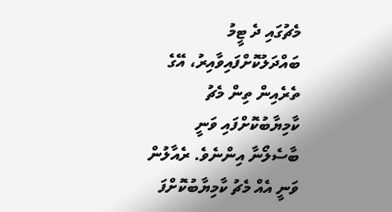މެޗުގައި ދެ ޓީމު ބައްދަލުކޮށްފައިވާއިރު، އޭގެ ތެރެއިން ތިން މެޗު ކާމިޔާބުކޮށްފައި ވަނީ ބާސެލޯނާ އިންނެވެ. ރެއާލުން ވަނީ އެއް މެޗު ކާމިޔާބުކޮށްފަ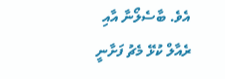އެވެ. ބާސެލޯނާ އާއި ރެއާލް ކުޅޭ މެޗު ފަށާނީ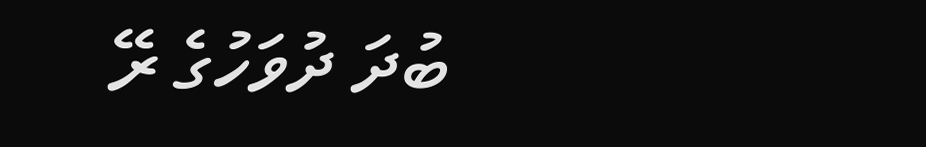ބުދަ ދުވަހުގެ ރޭ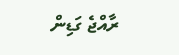ރާއްޖެ ގަޑިން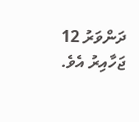ދަންވަރު 12 ޖަހާއިރު އެވެ.